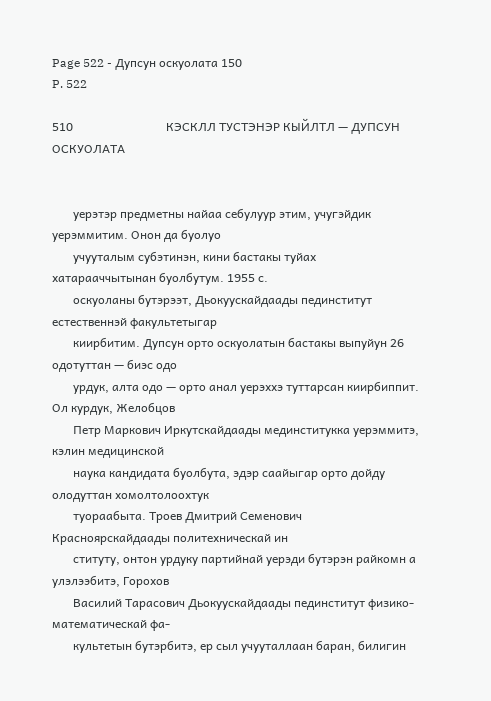Page 522 - Дупсун оскуолата 150
P. 522

510                               КЭСКЛЛ ТУСТЭНЭР КЫЙЛТЛ — ДУПСУН ОСКУОЛАТА


       уерэтэр предметны найаа себулуур этим, учугэйдик уерэммитим. Онон да буолуо
       учууталым субэтинэн, кини бастакы туйах хатарааччытынан буолбутум. 1955 с.
       оскуоланы бутэрээт, Дьокуускайдаады пединститут естественнэй факультетыгар
       киирбитим. Дупсун орто оскуолатын бастакы выпуйун 26 одотуттан — биэс одо
       урдук, алта одо — орто анал уерэххэ туттарсан киирбиппит. Ол курдук, Желобцов
       Петр Маркович Иркутскайдаады мединститукка уерэммитэ, кэлин медицинской
       наука кандидата буолбута, эдэр саайыгар орто дойду олодуттан хомолтолоохтук
       туораабыта. Троев Дмитрий Семенович Красноярскайдаады политехническай ин
       ституту, онтон урдуку партийнай уерэди бутэрэн райкомн а улэлээбитэ, Горохов
       Василий Тарасович Дьокуускайдаады пединститут физико-математическай фа-
       культетын бутэрбитэ, ер сыл учууталлаан баран, билигин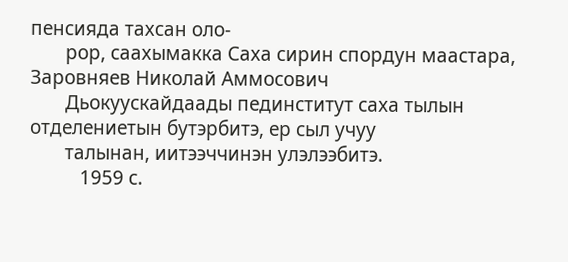пенсияда тахсан оло-
       рор, саахымакка Саха сирин спордун маастара, Заровняев Николай Аммосович
       Дьокуускайдаады пединститут саха тылын отделениетын бутэрбитэ, ер сыл учуу
       талынан, иитээччинэн улэлээбитэ.
          1959 с.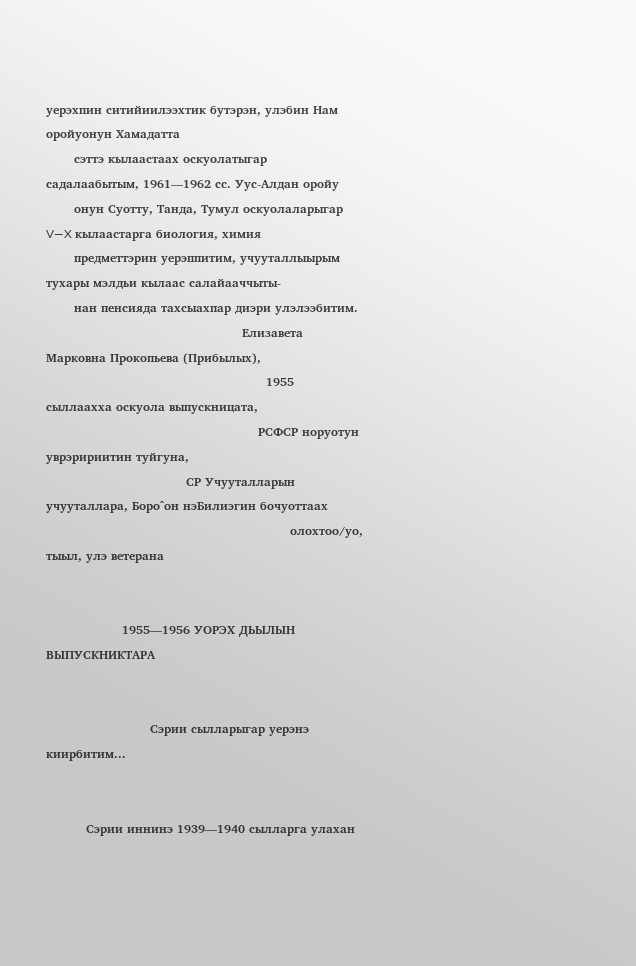уерэхпин ситийиилээхтик бутэрэн, улэбин Нам оройуонун Хамадатта
       сэттэ кылаастаах оскуолатыгар садалаабытым, 1961—1962 сс. Уус-Алдан оройу
       онун Суотту, Танда, Тумул оскуолаларыгар V—X кылаастарга биология, химия
       предметтэрин уерэппитим, учууталлыырым тухары мэлдьи кылаас салайааччыты-
       нан пенсияда тахсыахпар диэри улэлээбитим.
                                                 Елизавета Марковна Прокопьева (Прибылых),
                                                       1955 сыллаахха оскуола выпускницата,
                                                     РСФСР норуотун уврэририитин туйгуна,
                                   СР Учууталларын учууталлара, Боро^он нэБилиэгин бочуоттаах
                                                             олохтоо/уо, тыыл, улэ ветерана


                   1955—1956 УОРЭХ ДЬЫЛЫН ВЫПУСКНИКТАРА


                          Сэрии сылларыгар уерэнэ киирбитим...


          Сэрии иннинэ 1939—1940 сылларга улахан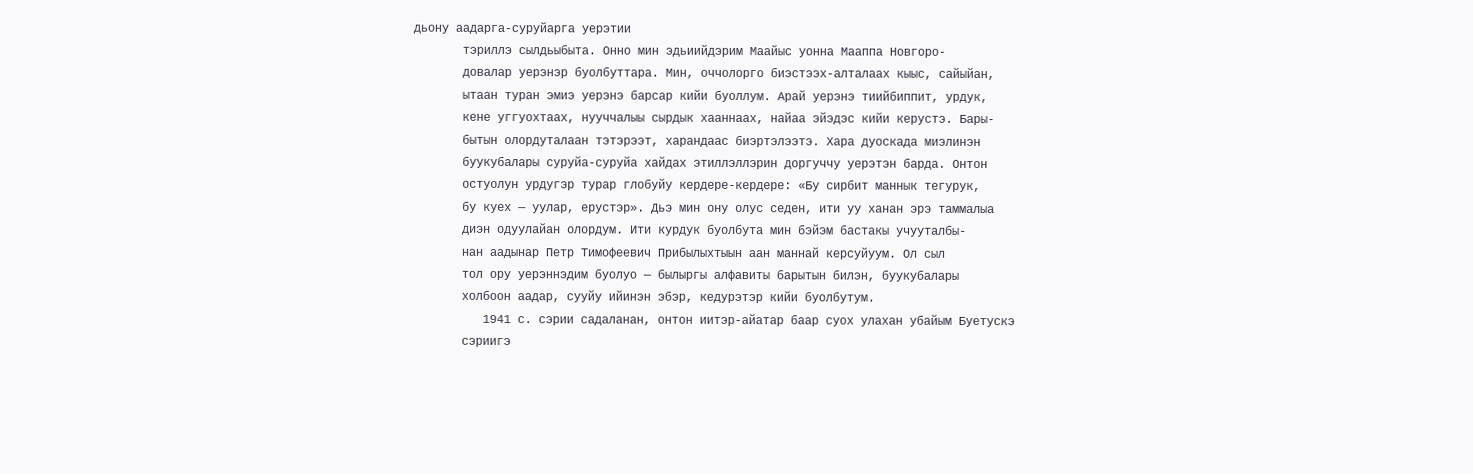дьону аадарга-суруйарга уерэтии
       тэриллэ сылдьыбыта. Онно мин эдьиийдэрим Маайыс уонна Мааппа Новгоро-
       довалар уерэнэр буолбуттара. Мин, оччолорго биэстээх-алталаах кыыс, сайыйан,
       ытаан туран эмиэ уерэнэ барсар кийи буоллум. Арай уерэнэ тиийбиппит, урдук,
       кене уггуохтаах, нууччалыы сырдык хааннаах, найаа эйэдэс кийи керустэ. Бары-
       бытын олордуталаан тэтэрээт, харандаас биэртэлээтэ. Хара дуоскада миэлинэн
       буукубалары суруйа-суруйа хайдах этиллэллэрин доргуччу уерэтэн барда. Онтон
       остуолун урдугэр турар глобуйу кердере-кердере: «Бу сирбит маннык тегурук,
       бу куех — уулар, ерустэр». Дьэ мин ону олус седен, ити уу ханан эрэ таммалыа
       диэн одуулайан олордум. Ити курдук буолбута мин бэйэм бастакы учууталбы-
       нан аадынар Петр Тимофеевич Прибылыхтыын аан маннай керсуйуум. Ол сыл
       тол ору уерэннэдим буолуо — былыргы алфавиты барытын билэн, буукубалары
       холбоон аадар, сууйу ийинэн эбэр, кедурэтэр кийи буолбутум.
          1941 с. сэрии садаланан, онтон иитэр-айатар баар суох улахан убайым Буетускэ
       сэриигэ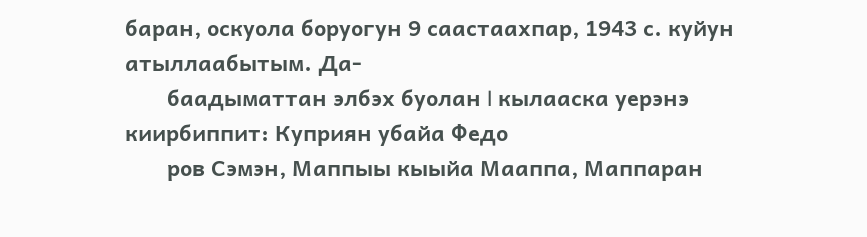баран, оскуола боруогун 9 саастаахпар, 1943 с. куйун атыллаабытым. Да-
       баадыматтан элбэх буолан I кылааска уерэнэ киирбиппит: Куприян убайа Федо
       ров Сэмэн, Маппыы кыыйа Мааппа, Маппаран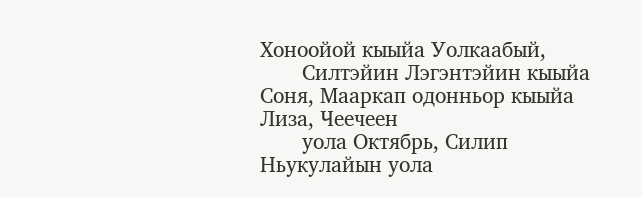Хоноойой кыыйа Уолкаабый,
       Силтэйин Лэгэнтэйин кыыйа Соня, Мааркап одонньор кыыйа Лиза, Чеечеен
       уола Октябрь, Силип Ньукулайын уола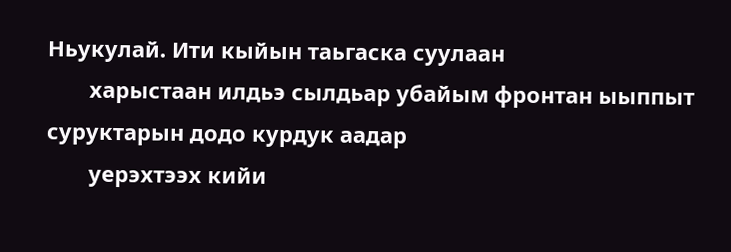Ньукулай. Ити кыйын таьгаска суулаан
       харыстаан илдьэ сылдьар убайым фронтан ыыппыт суруктарын додо курдук аадар
       уерэхтээх кийи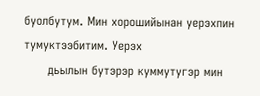буолбутум. Мин хорошийынан уерэхпин тумуктээбитим. Уерэх
      дьылын бутэрэр куммутугэр мин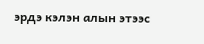эрдэ кэлэн алын этээс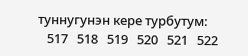туннугунэн кере турбутум:
   517   518   519   520   521   522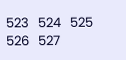523   524   525   526   527